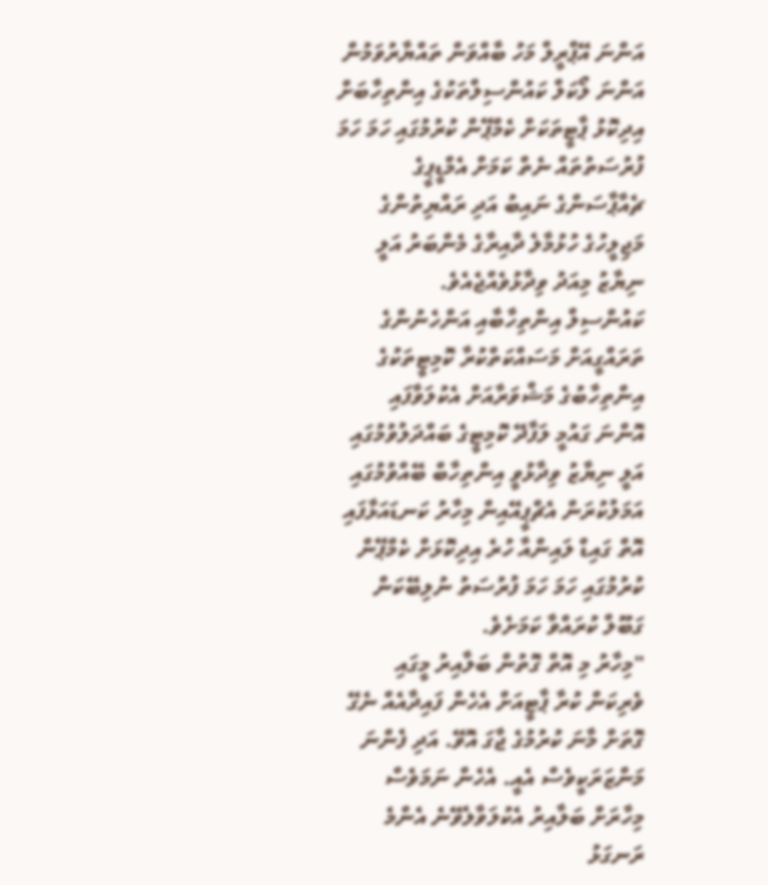އަންނަ އޭޕްރީލް މަހު ބާއްވަން ތައްޔާރުވަމުން އަންނަ ލޯކަލް ކައުންސިލްތަކުގެ އިންތިހާބަށް އިދިކޮޅު ޕާޓީތަކަށް ކެމްޕޭން ކުރުމުގައި ހަމަ ހަމަ ފުރުސަތުތައް ނެތް ކަމަށް އެމްޑީޕީގެ ޗެއާޕާސަންގެ ނައިބު އަދި ރައްޔިތުންގެ މަޖިލީހުގެ ހުޅުމާލެ ދާއިރާގެ މެންބަރު އަލީ ނިޔާޒު މިއަދު ވިދާޅުވެއްޖެއެވެ.
ކައުންސިލް އިންތިހާބާއި އަންހެނުންގެ ތަރައްގީއަށް މަސައްކަތްކުރާ ކޮމިޓީތަކުގެ އިންތިހާބުގެ މަޝްވަރާއަށް އެކުލަވާފައި އޮންނަ ގައުމީ ލަފާދޭ ކޮމިޓީގެ ބައްދަލުވުމުގައި އަލީ ނިޔާޒު ވިދާޅުވީ އިންތިހާބް ބޭއްވުމުގައި އަމަލުކުރަން އެޗްޕީއޭއިން މިހާރު ކަނޑައަޅާފައި އޮތް ގައިޑް ލައިންއާ ހުރެ އިދިކޮޅަށް ކެމްޕޭން ކުރުމުގައި ހަމަ ހަމަ ފުރުސަތު ނުލިބޭކަން ގަބޫލް ކުރައްވާ ކަމަށެވެ.
"މިހާރު މި އޮތް ގޮތުން ބަލާއިރު މީގައި ވެރިކަން ކުރާ ޕާޓީއަށް އެހެން ފައިދާއެއް ނެގޭ ގޮތަށް މާނަ ކުރުމުގެ ޖާގަ އޮވޭ. އަދި ފެންނަ މަންޒަރަކީވެސް އެއީ. އެހެން ނަމަވެސް މިހާރަށް ބަލާއިރު އެކުލަވާލެވޭނެ އެންމެ ރަނގަޅު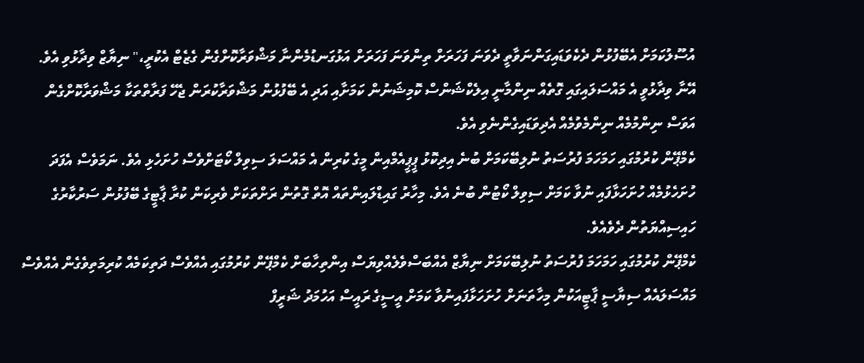އުސޫލުކަމަށް އެބޭފުޅުން ދެކެވަޑައިގަންނަވާތީ ދެވަނަ ފަހަރަށް ތިންވަނަ ފަހަރަށް އަޅުގަނޑުމެންނާ މަޝްވަރާކޮށްގެން ގެޒެޓް އެކުރީ،" ނިޔާޒް ވިދާޅުވި އެވެ.
އޭނާ ވިދާޅުވީ އެ މައްސަލައިގައި ގޮތެއް ނިންމާނީ އިލެކްޝަންސް ކޮމިޝަނުން ކަމަށާއި އަދި އެ ބޭފުޅުން މަޝްވަރާކުރަން ޖެހޭ ފަރާތްތަކާ މަޝްވަރާކޮށްގެން އަވަސް ނިންމުމެއް ނިންމެވުމެއް އެދިވަޑައިގެންނެވި އެވެ.
ކެމްޕޭން ކުރުމުގައި ހަމަހަމަ ފުރުސަތު ނުލިބޭކަމަށް ބުނެ އިދިކޮޅު ޕީޕީއެމްއިން މީގެ ކުރިން އެ މައްސަލަ ސިވިލް ކޯޓަށްވެސް ހުށަހެޅި އެވެ. ނަމަވެސް އެފަދަ ހުށަހެޅުމެއް ހުށަހަޅާފައި ނުވާ ކަމަށް ސިވިލް ކޯޓުން ބުނެ އެވެ. މިހާރު ގައިޑްލައިންތައް އޮތް ގޮތުން ރަށްތަކަށް ވެރިކަން ކުރާ ޕާޓީގެ ބޭފުޅުން ސަރުކާރުގެ ހައިސިއްޔަތުން ދެވެއެވެ.
ކެމްޕޭން ކުރުމުގައި ހަމަހަމަ ފުރުސަތު ނުލިބޭކަމަށް ނިޔާޒް އެއްބަސްވެލެއްވިޔަސް އިންތިހާބަށް ކެމްޕޭން ކުރުމުގައި އެއްވެސް ދަތިކަމެއް ކުރިމަތިވެގެން އެއްވެސް މައްސަލައެއް ސިޔާސީ ޕާޓީއަކުން މިހާތަނަށް ހުށަހަޅާފައިނުވާ ކަމަށް އީސީގެ ރައީސް އަހުމަދު ޝަރީފް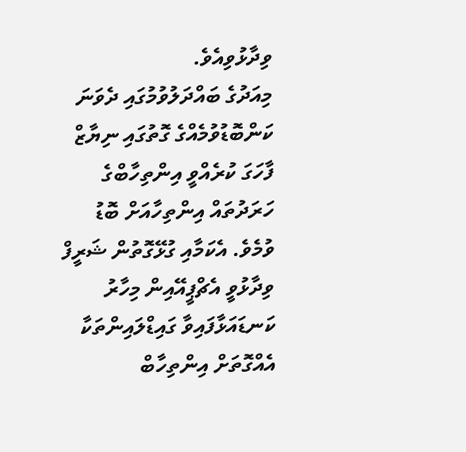ވިދާޅުވިއެވެ.
މިއަދުގެ ބައްދަލުވުމުގައި ދެވަނަ ކަންބޮޑުވުމެއްގެ ގޮތުގައި ނިޔާޒް ފާހަގަ ކުރެއްވީ އިންތިހާބްގެ ހަރަދުތައް އިންތިހާއަށް ބޮޑު ވުމެވެ. އެކަމާއި ގުޅޭގޮތުން ޝަރީފް ވިދާޅުވީ އެޗްޕީއޭއިން މިހާރު ކަނޑައަޅާފައިވާ ގައިޑްލައިންތަކާ އެއްގޮތަށް އިންތިހާބް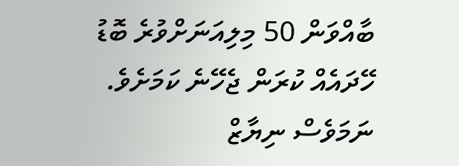ބާއްވަން 50 މިލިއަނަށްވުރެ ބޮޑު ހޭދައެއް ކުރަން ޖެހޭނެ ކަމަށެވެ.
ނަމަވެސް ނިޔާޒް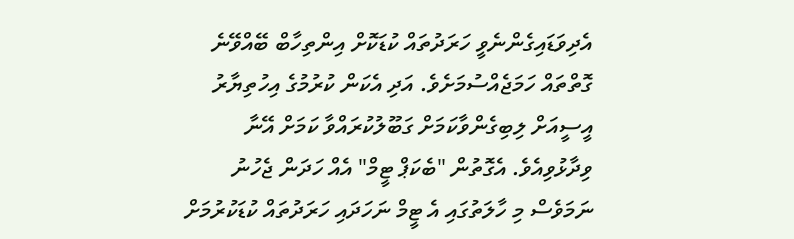އެދިވަޑައިގެންނެވީ ހަރަދުތައް ކުޑަކޮށް އިންތިހާބް ބޭއްވޭނެ ގޮތްތައް ހަމަޖެއްސުމަށެވެ. އަދި އެކަން ކުރުމުގެ އިހުތިޔާރު އީސީއަށް ލިބިގެންވާކަމަށް ގަބޫލުކުރައްވާ ކަމަށް އޭނާ ވިދާޅުވިއެވެ. އެގޮތުން "ބެކަޕް ޓީމް" އެއް ހަދަން ޖެހުނު ނަމަވެސް މި ހާލަތުގައި އެ ޓީމް ނަހަދައި ހަރަދުތައް ކުޑަކުރުމަށް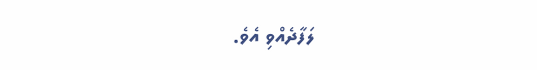ލަފާދެއްވި އެވެ.